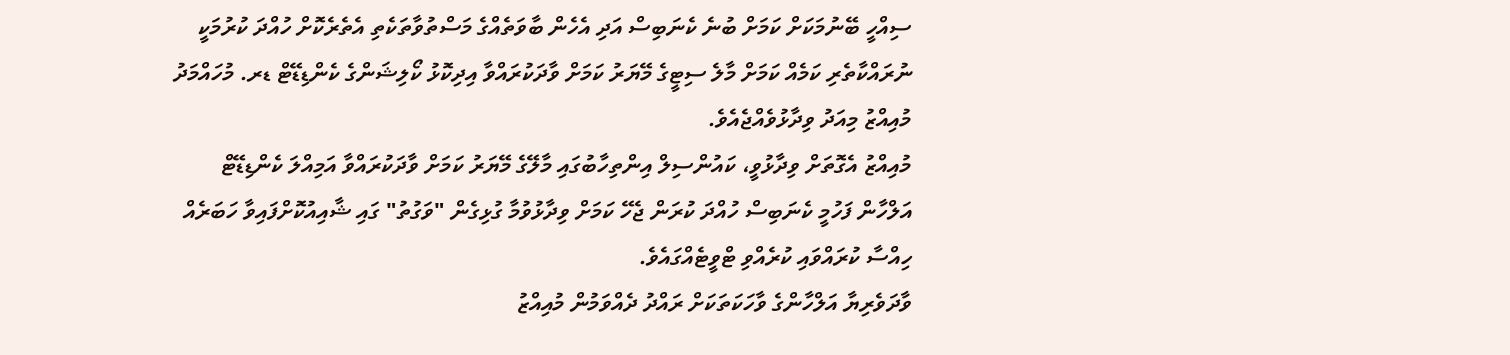ސިއްހީ ބޭނުމަކަށް ކަމަށް ބުނެ ކެނަބިސް އަދި އެހެން ބާވަތެއްގެ މަސްތުވާތަކެތި އެތެރެކޮށް ހުއްދަ ކުރުމަކީ ނުރައްކާތެރި ކަމެއް ކަމަށް މާލެ ސިޓީގެ މޭޔަރު ކަމަށް ވާދަކުރައްވާ އިދިކޮޅު ކޯލިޝަންގެ ކެންޑިޑޭޓް ޑރ. މުހައްމަދު މުއިއްޒު މިއަދު ވިދާޅުވެއްޖެއެވެ.
މުއިއްޒު އެގޮތަށް ވިދާޅުވީ، ކައުންސިލް އިންތިހާބުގައި މާލޭގެ މޭޔަރު ކަމަށް ވާދަކުރައްވާ އަމިއްލަ ކެންޑިޑޭޓް އަލްހާން ފަހުމީ ކެނަބިސް ހުއްދަ ކުރަން ޖެހޭ ކަމަށް ވިދާޅުވުމާ ގުޅިގެން "ވަގުތު" ގައި ޝާއިއުކޮށްފައިވާ ހަބަރެއް ހިއްސާ ކުރައްވައި ކުރެއްވި ޓްވީޓެއްގައެވެ.
ވާދަވެރިޔާ އަލްހާންގެ ވާހަކަތަކަށް ރައްދު ދެއްވަމުން މުއިއްޒު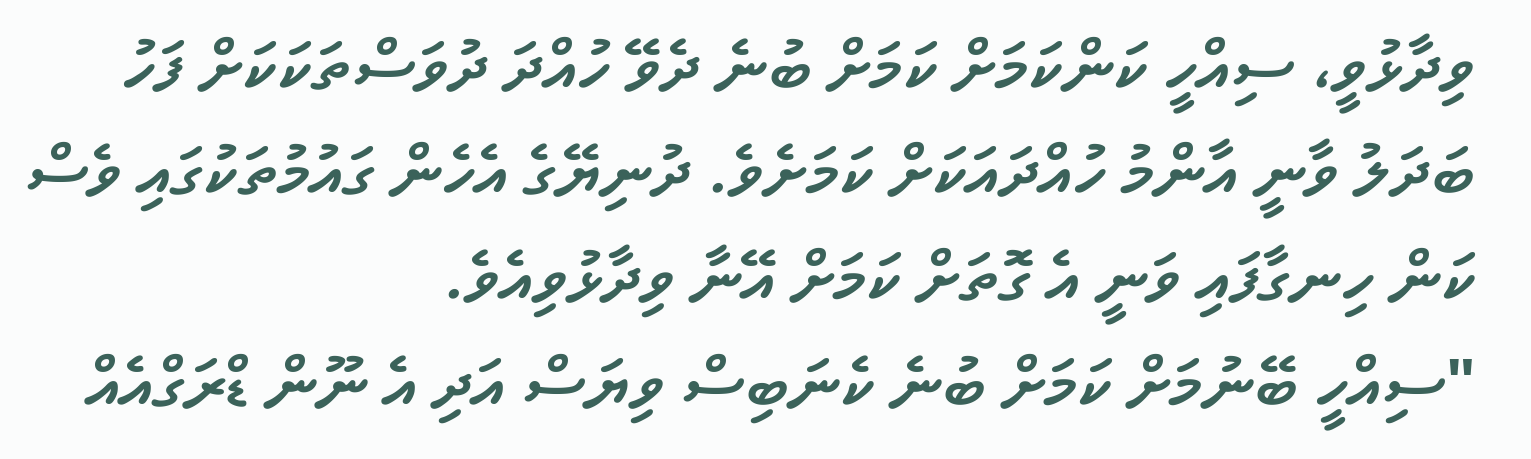ވިދާޅުވީ، ސިއްހީ ކަންކަމަށް ކަމަށް ބުނެ ދެވޭ ހުއްދަ ދުވަސްތަކަކަށް ފަހު ބަދަލު ވާނީ އާންމު ހުއްދައަކަށް ކަމަށެވެ. ދުނިޔޭގެ އެހެން ގައުމުތަކުގައި ވެސް ކަން ހިނގާފައި ވަނީ އެ ގޮތަށް ކަމަށް އޭނާ ވިދާޅުވިއެވެ.
"ސިއްހީ ބޭނުމަށް ކަމަށް ބުނެ ކެނަބިސް ވިޔަސް އަދި އެ ނޫން ޑްރަގްއެއް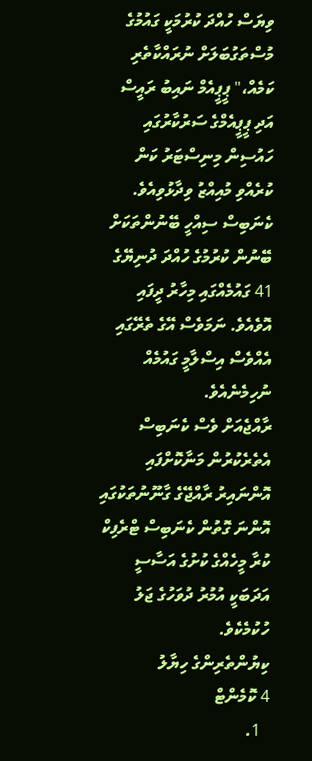ވިޔަސް ހުއްދަ ކުރުމަކީ ގައުމުގެ މުސްތަގުބަލަށް ނުރައްކާތެރި ކަމެއް،" ޕީޕީއެމް ނައިބު ރައީސް އަދި ޕީޕީއެމްގެ ސަރުކާރުގައި ހައުސިން މިނިސްޓަރު ކަން ކުރެއްވި މުއިއްޒު ވިދާޅުވިއެވެ.
ކެނަބިސް ސިއްހީ ބޭނުންތަކަށް ބޭނުން ކުރުމުގެ ހުއްދަ ދުނިޔޭގެ 41 ގައުމެއްގައި މިހާރު ދީފައި އޮވެއެވެ. ނަމަވެސް އޭގެ ތެރޭގައި އެއްވެސް އިސްލާމީ ގައުމެއް ނުހިމެނެއެވެ.
ރާއްޖެއަށް ވެސް ކެނަބިސް އެތެރެކުރުން މަނާކޮށްފައި އޮންނައިރު ރާއްޖޭގެ ގާނޫނުތަކުގައި އޮންނަ ގޮތުން ކެނަބިސް ޓްރެފިކް ކުރާ މީހެއްގެ ކުށުގެ އަސާސީ އަދަބަކީ އުމުރު ދުވަހުގެ ޖަލު ހުކުމެކެވެ.
ކިޔުންތެރިންގެ ހިޔާލު
4 ކޮމެންޓް
  1.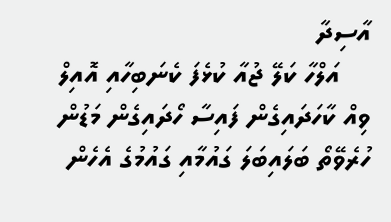އާސިދާ
    އަލްހާ ކަލޭ ޖުއާ ކުޅެފަ ކެނަބިހާއި އޮއިލް ވިއް ކާހަދައިގެން ފައިސާ ހޯދައިގެން މަޑުން ހުރެވޭތޯ ބަލައިބަލަ ގައުމާއި ގައުމުގެ އެހެން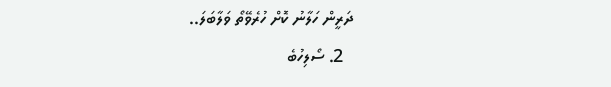ދަރީން ހަލާނު ކޮށް ހުރެވޭތޯ ވަލާބަލަ..
  2. ސޯލިހުބެ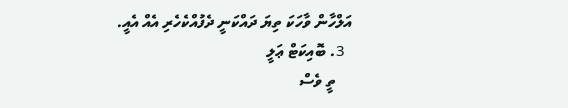އަލްހާން ވާހަކަ ތިޔަ ދައްކަނީ ދެފުއްކެހެރި އެއް އެއީ.
  3. ބޮއިކަޓް ޢަލީ
    ތީ ވެސް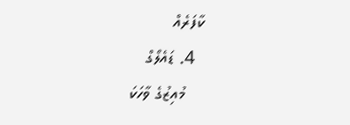ކާފަރެއް
  4. ޑައެލޯގް
    މުއިޒުގެ ވާހަކަ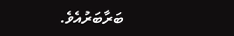ބަރާބަރުއެވެ.